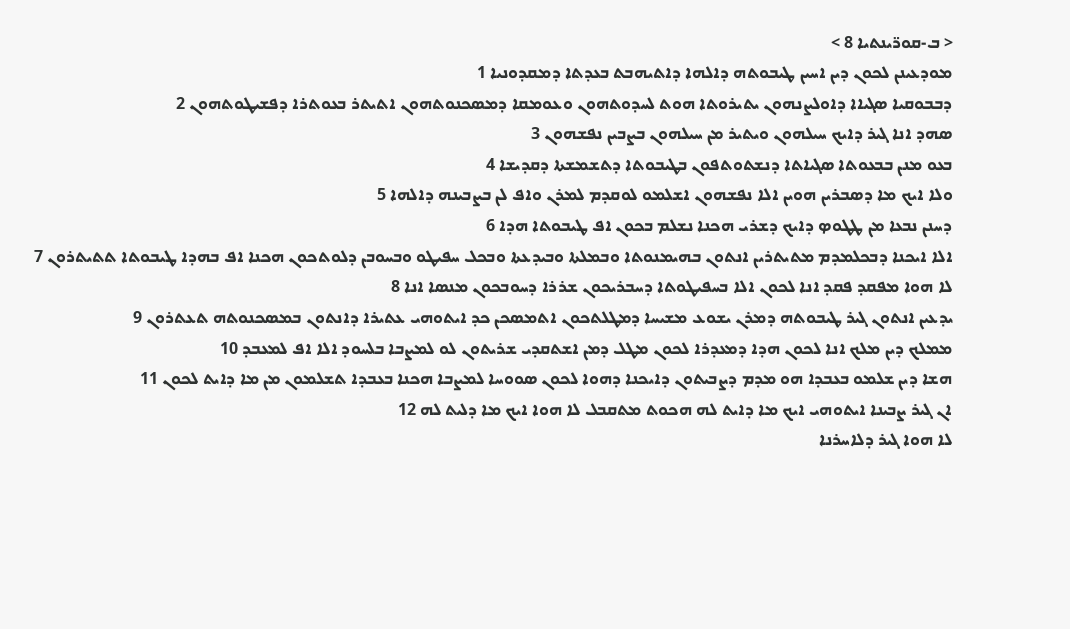< ܒ-ܩܘܪ̈ܝܢܬܝܐ 8 >
ܡܘܕܥܝܢܢ ܠܟܘܢ ܕܝܢ ܐܚܝܢ ܛܝܒܘܬܗ ܕܐܠܗܐ ܕܐܬܝܗܒܬ ܒܥܕܬܐ ܕܡܩܕܘܢܝܐ 1
ܕܒܒܘܩܝܐ ܤܓܝܐܐ ܕܐܘܠܨܢܗܘܢ ܝܬܝܪܘܬܐ ܗܘܬ ܠܚܕܘܬܗܘܢ ܘܥܘܡܩܐ ܕܡܤܟܢܘܬܗܘܢ ܐܬܝܬܪ ܒܥܘܬܪܐ ܕܦܫܝܛܘܬܗܘܢ 2
ܤܗܕ ܐܢܐ ܓܝܪ ܕܐܝܟ ܚܝܠܗܘܢ ܘܝܬܝܪ ܡܢ ܚܝܠܗܘܢ ܒܨܒܝܢ ܢܦܫܗܘܢ 3
ܒܥܘ ܡܢܢ ܒܒܥܘܬܐ ܤܓܝܐܬܐ ܕܢܫܬܘܬܦܘܢ ܒܛܝܒܘܬܐ ܕܬܫܡܫܬܐ ܕܩܕܝܫܐ 4
ܘܠܐ ܐܝܟ ܡܐ ܕܤܒܪܝܢ ܗܘܝܢ ܐܠܐ ܢܦܫܗܘܢ ܐܫܠܡܘ ܠܘܩܕܡ ܠܡܪܢ ܘܐܦ ܠܢ ܒܨܒܝܢܗ ܕܐܠܗܐ 5
ܕܚܢܢ ܢܒܥܐ ܡܢ ܛܛܘܤ ܕܐܝܟ ܕܫܪܝ ܗܟܢܐ ܢܫܠܡ ܒܟܘܢ ܐܦ ܛܝܒܘܬܐ ܗܕܐ 6
ܐܠܐ ܐܝܟܢܐ ܕܒܟܠܡܕܡ ܡܬܝܬܪܝܢ ܐܢܬܘܢ ܒܗܝܡܢܘܬܐ ܘܒܡܠܬܐ ܘܒܝܕܥܬܐ ܘܒܟܠ ܚܦܝܛܘ ܘܒܚܘܒܢ ܕܠܘܬܟܘܢ ܗܟܢܐ ܐܦ ܒܗܕܐ ܛܝܒܘܬܐ ܬܬܝܬܪܘܢ 7
ܠܐ ܗܘܐ ܡܦܩܕ ܦܩܕ ܐܢܐ ܠܟܘܢ ܐܠܐ ܒܚܦܝܛܘܬܐ ܕܚܒܪܝܟܘܢ ܫܪܪܐ ܕܚܘܒܟܘܢ ܡܢܤܐ ܐܢܐ 8
ܝܕܥܝܢ ܐܢܬܘܢ ܓܝܪ ܛܝܒܘܬܗ ܕܡܪܢ ܝܫܘܥ ܡܫܝܚܐ ܕܡܛܠܬܟܘܢ ܐܬܡܤܟܢ ܟܕ ܐܝܬܘܗܝ ܥܬܝܪܐ ܕܐܢܬܘܢ ܒܡܤܟܢܘܬܗ ܬܥܬܪܘܢ 9
ܡܡܠܟ ܕܝܢ ܡܠܟ ܐܢܐ ܠܟܘܢ ܗܕܐ ܕܡܥܕܪܐ ܠܟܘܢ ܡܛܠ ܕܡܢ ܐܫܬܩܕܝ ܫܪܝܬܘܢ ܠܘ ܠܡܨܒܐ ܒܠܚܘܕ ܐܠܐ ܐܦ ܠܡܥܒܕ 10
ܗܫܐ ܕܝܢ ܫܠܡܘ ܒܥܒܕܐ ܗܘ ܡܕܡ ܕܨܒܝܬܘܢ ܕܐܝܟܢܐ ܕܗܘܐ ܠܟܘܢ ܤܘܘܚܐ ܠܡܨܒܐ ܗܟܢܐ ܒܥܒܕܐ ܬܫܠܡܘܢ ܡܢ ܡܐ ܕܐܝܬ ܠܟܘܢ 11
ܐܢ ܓܝܪ ܨܒܝܢܐ ܐܝܬܘܗܝ ܐܝܟ ܡܐ ܕܐܝܬ ܠܗ ܗܟܘܬ ܡܬܩܒܠ ܠܐ ܗܘܐ ܐܝܟ ܡܐ ܕܠܝܬ ܠܗ 12
ܠܐ ܗܘܐ ܓܝܪ ܕܠܐܚܪܢܐ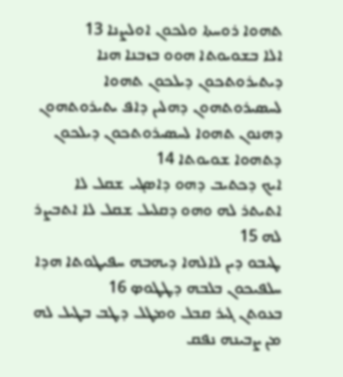ܬܗܘܐ ܪܘܚܬܐ ܘܠܟܘܢ ܐܘܠܨܢܐ 13
ܐܠܐ ܒܫܘܝܘܬܐ ܗܘܘ ܒܙܒܢܐ ܗܢܐ ܕܝܬܝܪܘܬܟܘܢ ܕܝܠܟܘܢ ܬܗܘܐ ܠܚܤܝܪܘܬܗܘܢ ܕܗܠܝܢ ܕܐܦ ܝܬܝܪܘܬܗܘܢ ܕܗܢܘܢ ܬܗܘܐ ܠܚܤܝܪܘܬܟܘܢ ܕܝܠܟܘܢ ܕܬܗܘܐ ܫܘܝܘܬܐ 14
ܐܝܟ ܕܟܬܝܒ ܕܗܘ ܕܐܤܓܝ ܫܩܠ ܠܐ ܐܬܝܬܪ ܠܗ ܘܗܘ ܕܩܠܝܠ ܫܩܠ ܠܐ ܐܬܒܨܪ ܠܗ 15
ܛܝܒܘ ܕܝܢ ܠܐܠܗܐ ܕܝܗܒܗ ܚܦܝܛܘܬܐ ܗܕܐ ܚܠܦܝܟܘܢ ܒܠܒܗ ܕܛܛܘܤ 16
ܒܥܘܬܢ ܓܝܪ ܩܒܠ ܘܡܛܠ ܕܛܒ ܒܛܝܠ ܠܗ ܡܢ ܨܒܝܢܗ ܢܦܩ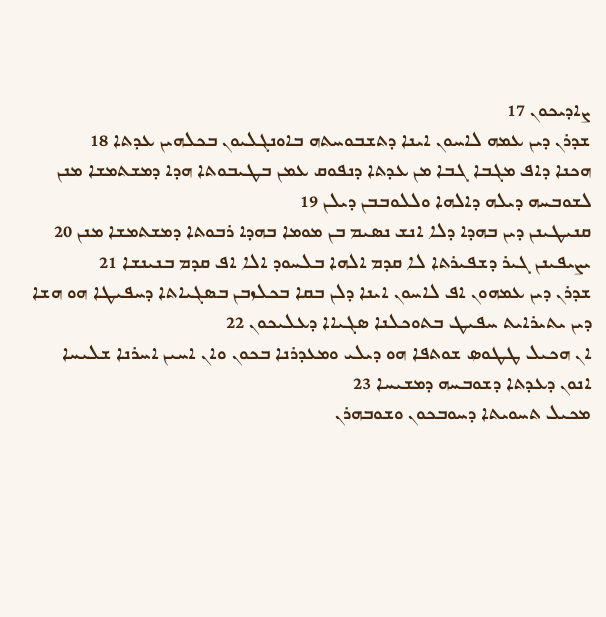ܨܐܕܝܟܘܢ 17
ܫܕܪܢ ܕܝܢ ܥܡܗ ܠܐܚܘܢ ܐܝܢܐ ܕܬܫܒܘܚܬܗ ܒܐܘܢܓܠܝܘܢ ܒܟܠܗܝܢ ܥܕܬܐ 18
ܗܟܢܐ ܕܐܦ ܡܓܒܐ ܓܒܐ ܡܢ ܥܕܬܐ ܕܢܦܘܩ ܥܡܢ ܒܛܝܒܘܬܐ ܗܕܐ ܕܡܫܬܡܫܐ ܡܢܢ ܠܫܘܒܚܗ ܕܝܠܗ ܕܐܠܗܐ ܘܠܠܘܒܒܢ ܕܝܠܢ 19
ܩܢܝܛܝܢܢ ܕܝܢ ܒܗܕܐ ܕܠܐ ܐܢܫ ܢܤܝܡ ܒܢ ܡܘܡܐ ܒܗܕܐ ܪܒܘܬܐ ܕܡܫܬܡܫܐ ܡܢܢ 20
ܝܨܝܦܝܢܢ ܓܝܪ ܕܫܦܝܪܬܐ ܠܐ ܩܕܡ ܐܠܗܐ ܒܠܚܘܕ ܐܠܐ ܐܦ ܩܕܡ ܒܢܝܢܫܐ 21
ܫܕܪܢ ܕܝܢ ܥܡܗܘܢ ܐܦ ܠܐܚܘܢ ܐܝܢܐ ܕܠܢ ܒܩܐ ܒܟܠܙܒܢ ܒܤܓܝܐܬܐ ܕܚܦܝܛܐ ܗܘ ܗܫܐ ܕܝܢ ܝܬܝܪܐܝܬ ܚܦܝܛ ܒܬܘܟܠܢܐ ܤܓܝܐܐ ܕܥܠܝܟܘܢ 22
ܐܢ ܗܟܝܠ ܛܛܘܤ ܫܘܬܦܐ ܗܘ ܕܝܠܝ ܘܡܥܕܪܢܐ ܒܟܘܢ ܘܐܢ ܐܚܝܢ ܐܚܪܢܐ ܫܠܝܚܐ ܐܢܘܢ ܕܥܕܬܐ ܕܫܘܒܚܗ ܕܡܫܝܚܐ 23
ܡܟܝܠ ܬܚܘܝܬܐ ܕܚܘܒܟܘܢ ܘܫܘܒܗܪܢ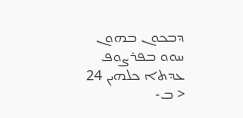ܕܒܟܘܢ ܒܗܘܢ ܚܘܘ ܒܦܪܨܘܦ ܥܕܬܐ ܟܠܗܝܢ 24
< ܒ-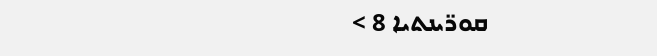ܩܘܪ̈ܝܢܬܝܐ 8 >